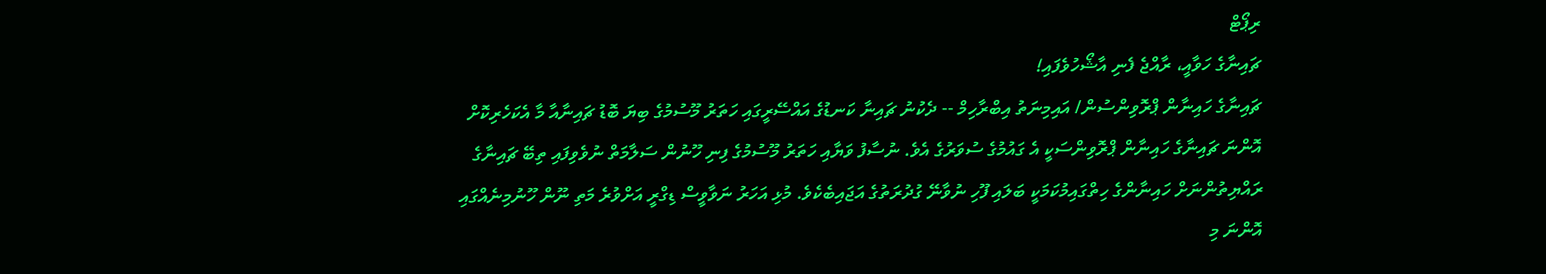ރިޕޯޓް
ޗައިނާގެ ހަވާއީ، ރާއްޖެ ފެނި އާޝޯހުވެފައި!
ޗައިނާގެ ހައިނާން ޕްރޮވިންސުން/ އައިމިނަތު އިބްރާހިމް -- ދެކުނު ޗައިނާ ކަނޑުގެ އައްސޭރީގައި ހަތަރު މޫސުމުގެ ބިޔަ ބޮޑު ޗައިނާއާ މާ އެކަހެރިކޮށް އޮންނަ ޗައިނާގެ ހައިނާން ޕްރޮވިންސަކީ އެ ގައުމުގެ ސުވަރުގެ އެވެ. ނުސާފު ވަޔާއި ހަތަރު މޫސުމުގެ ފިނި ހޫނުން ސަލާމަތް ނުވެވިފައި ތިބޭ ޗައިނާގެ ރައްޔިތުންނަށް ހައިނާންގެ ހިތްގައިމުކަމަކީ ބަލައި ފޫހި ނުވާނޭ ގުދުރަތުގެ އަޖައިބެކެވެ. މުޅި އަހަރު ނަވާވީސް ޑިގްރީ އަށްވުރެ މަތި ނޫން ހޫނުމިނެއްގައި އޮންނަ މި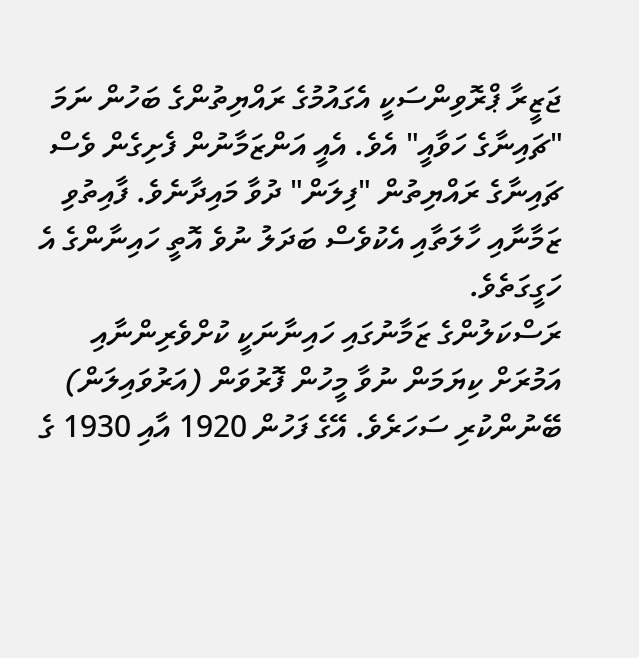ޖަޒީރާ ޕްރޮވިންސަކީ އެގައުމުގެ ރައްޔިތުންގެ ބަހުން ނަމަ "ޗައިނާގެ ހަވާއީ" އެވެ. އެއީ އަންޒަމާނުން ފެށިގެން ވެސް ޗައިނާގެ ރައްޔިތުން "ފިލަން" ދުވާ މައިދާނެވެ. ފާއިތުވި ޒަމާނާއި ހާލަތާއި އެކުވެސް ބަދަލު ނުވެ އޮތީ ހައިނާންގެ އެ ހަގީގަތެވެ.
ރަސްކަލުންގެ ޒަމާނުގައި ހައިނާނަކީ ކުށްވެރިންނާއި އަމުރަށް ކިޔަމަން ނުވާ މީހުން ފޮރުވަން (އަރުވައިލަން) ބޭނުންކުރި ސަހަރެވެ. އޭގެ ފަހުން 1920 އާއި 1930 ގެ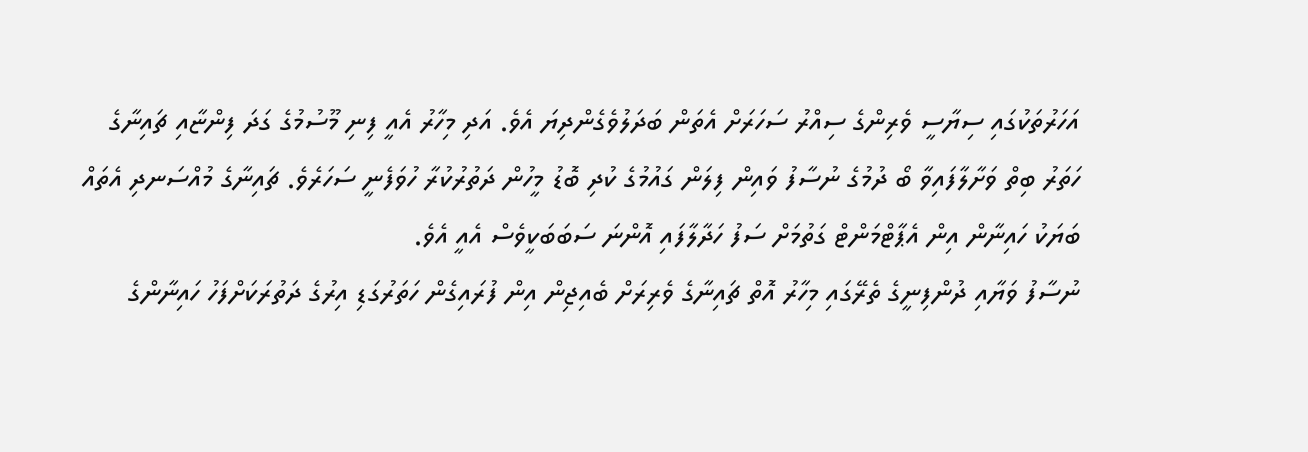އަހަރުތަކުގައި ސިޔާސީ ވެރިންގެ ސިއްރު ސަހަރަށް އެތަން ބަދަލުވެގެންދިޔަ އެވެ. އަދި މިހާރު އެއީ ފިނި މޫސުމުގެ ގަދަ ފިންޏާއި ޗައިނާގެ ހަތަރު ބިތް ވަށާލާފައިވާ ބޯ ދުމުގެ ނުސާފު ވައިން ފިލަން ގައުމުގެ ކުދި ބޮޑު މީހުން ދަތުރުކުރާ ހުވަފެނީ ސަހަރެވެ. ޗައިނާގެ މުއްސަނދި އެތައް ބަޔަކު ހައިނާން އިން އެޕާޓްމަންޓް ގަތުމަށް ސަފު ހަދާލާފައި އޮންނަ ސަބަބަކީވެސް އެއީ އެވެ.
ނުސާފު ވަޔާއި ދުންފިނީގެ ތެރޭގައި މިހާރު އޮތް ޗައިނާގެ ވެރިރަށް ބެއިޖިން އިން ފުރައިގެން ހަތަރުގަޑި އިރުގެ ދަތުރަކަށްފަހު ހައިނާންގެ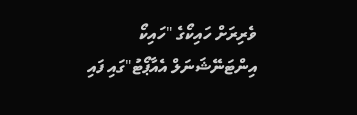ވެރިރަށް ހައިކޯގެ "ހައިކޯ އިންޓަނޭޝަނަލް އެއާޕޯޓު"ގައި ފައި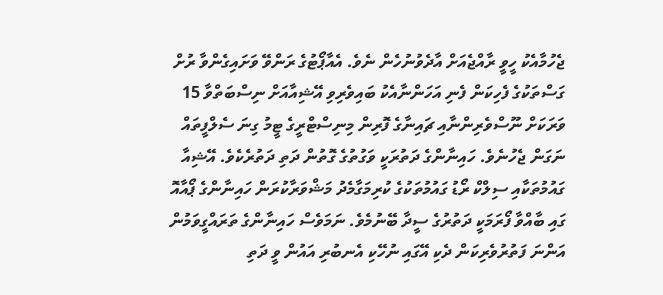ޖެހުމާއެކު ހީވީ ރާއްޖެއަށް އާދެވުނުހެން ނެވެ. އެއާޕޯޓުގެ ރަންވޭ ވަށައިގެންވާ ރުށް ގަސްތަކުގެ ފެހިކަން ފެނި އަހަންނާއެކު ބައިވެރިވި އޭޝިއާއަށް ނިސްބަތްވާ 15 ވަރަކަށް ނޫސްވެރިންނާއި ޗައިނާގެ ފޮރިން މިނިސްޓްރީގެ ޓީމު ގިނަ ސެލްފީތައް ނަގަން ޖެހުނެވެ. ހައިނާންގެ ދަތުރަކީ ވަގުތުގެ ގޮތުން ދަތި ދަތުރެކެވެ. އޭޝިއާ ގައުމުތަކާއި ސިލްކް ރޯޑު ގައުމުތަކުގެ ކުރިމަގާމެދު މަޝްވަރާކުރަން ހައިނާންގެ ޕޯއާއޮ ގައި ބާއްވާ ފޯރަމަކީ ދަތުރުގެ ސީދާ ބޭނުމެވެ. ނަމަވެސް ހައިނާންގެ ތަރައްގީވަމުން އަންނަ ފަތުރުވެރިކަން ދެކި އޭގައި ނުހޭކި އެނބުރި އައުން ވީ ދަތި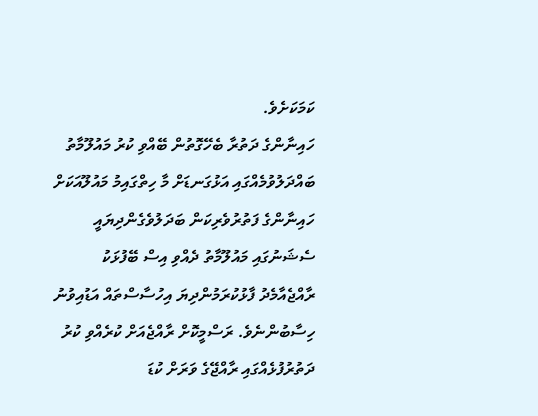ކަމަކަށެވެ.
ހައިނާންގެ ދަތުރާ ބެހޭގޮތުން ބޭއްވި ކުރު މައުލޫމާތު ބައްދަލުވުމެއްގައި އަޅުގަނޑަށް މާ ހިތްގައިމު މައުލޫއަކަށް ހައިނާންގެ ފަތުރުވެރިކަން ބަދަލުވެގެންދިޔައީ ސެޝަނުގައި މައުލޫމާތު ދެއްވި އިސް ބޭފުޅަކު ރާއްޖެއާމެދު ފާޅުކުރަމުންދިޔަ އިހުސާސްތައް އަޑުއިވުނު ހިސާބުންނެވެ. ރަސްމީކޮށް ރާއްޖެއަށް ކުރެއްވި ކުރު ދަތުރުފުޅެއްގައި ރާއްޖޭގެ ވަރަށް ކުޑަ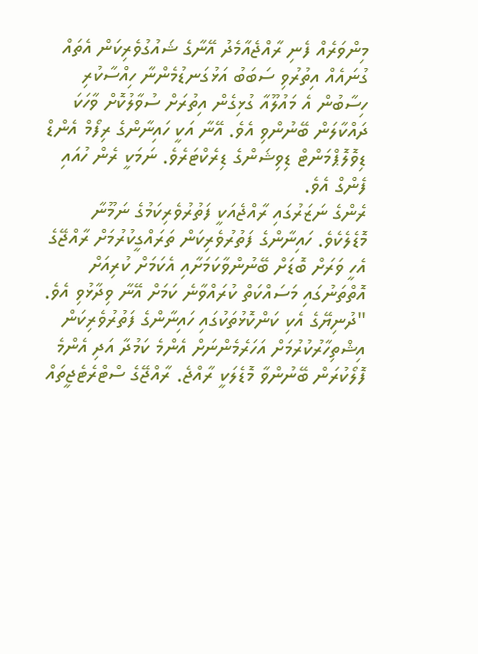މިންވަރެއް ފެނި ރާއްޖެއާމެދު އޭނާގެ ޝައުގުވެރިކަން އެތައް ގުނައެއް އިތުރުވި ސަބަބު އަޅުގަނޑުމެންނާ ހިއްސާކުރި ހިސާބުން އެ މައުލޫއާ ގުޅިގެން އިތުރަށް ސުވާލުކޮށް ވާހަކަ ދައްކާލަން ބޭނުންވި އެވެ. އޭނާ އަކީ ހައިނާންގެ ރިފޯމް އެންޑް ޑިވޮލޮޕްމަންޓް ޑިވިޝަންގެ ޑިރެކްޓަރެވެ. ނަމަކީ ރެން ހުއައި ފެންގް އެވެ.
ރެންގެ ނަޒަރުގައި ރާއްޖެއަކީ ފަތުރުވެރިކަމުގެ ނަމޫނާ މޮޑެލެކެވެ. ހައިނާންގެ ފަތުރުވެރިކަން ތަރައްގީކުރުމަށް ރާއްޖޭގެ އެހީ ވަރަށް ބޮޑަށް ބޭނުންވާކަމަށާއި އެކަމަށް ކުރިއަށް އޮތްތަނުގައި މަސައްކަތް ކުރައްވާނެ ކަމަށް އޭނާ ވިދާޅުވި އެވެ.
"ދުނިޔޭގެ އެކި ކަންކޮޅުތަކުގައި ހައިނާންގެ ފަތުރުވެރިކަން އިޝްތިހާރުކުރުމަށް އަހަރެމެންނަށް އެންމެ ކަމުދާ އަދި އެންމެ ފޮލޯކުރަން ބޭނުންވާ މޮޑެލަކީ ރާއްޖެ. ރާއްޖޭގެ ސްޓްރެޓެޖީތައް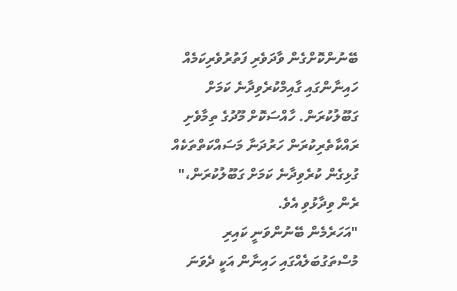ބޭނުންކޮށްގެން ވާދަވެރި ފަތުރުވެރިކަމެއް ހައިނާންގައި ގާއިމްކުރެވިދާނެ ކަމަށް ގަބޫލުކުރަން. ހާއްސަކޮށް މޫދުގެ ތިމާވެށި ރައްކާތެރިކުރަން ހަރުދަނާ މަސައްކަތްތަކެއް ގުޅިގެން ކުރެވިދާނެ ކަމަށް ގަބޫލުކުރަން،" ރެން ވިދާޅުވި އެވެ.
"އަހަރެމެން ބޭނުންވަނީ ކައިރި މުސްތަގުބަލެއްގައި ހައިނާން އަކީ ދެވަނަ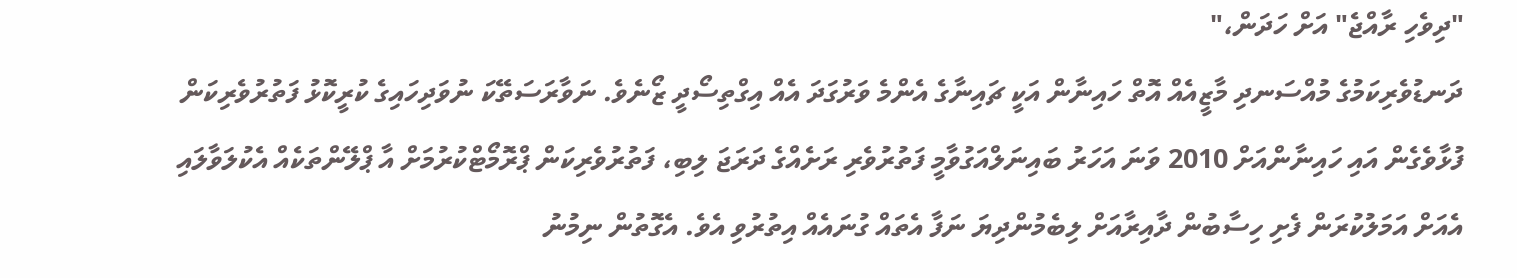"ދިވެހި ރާއްޖެ" އަށް ހަދަން،"
ދަނޑުވެރިކަމުގެ މުއްސަނދި މާޒީއެއް އޮތް ހައިނާން އަކީ ޗައިނާގެ އެންމެ ވަރުގަދަ އެއް އިގްތިސޯދީ ޒޯނެވެ. ނަވާރަސަތޭކަ ނުވަދިހައިގެ ކުރީކޮޅު ފަތުރުވެރިކަން ފުޅާވެގެން އައި ހައިނާންއަށް 2010 ވަނަ އަހަރު ބައިނަލްއަގުވާމީ ފަތުރުވެރި ރަށެއްގެ ދަރަޖަ ލިބި، ފަތުރުވެރިކަން ޕްރޮމޯޓްކުރުމަށް އާ ޕްލޭންތަކެއް އެކުލަވާލައި އެއަށް އަމަލުކުރަން ފެށި ހިސާބުން ދާއިރާއަށް ލިބެމުންދިޔަ ނަފާ އެތައް ގުނައެއް އިތުރުވި އެވެ. އެގޮތުން ނިމުނު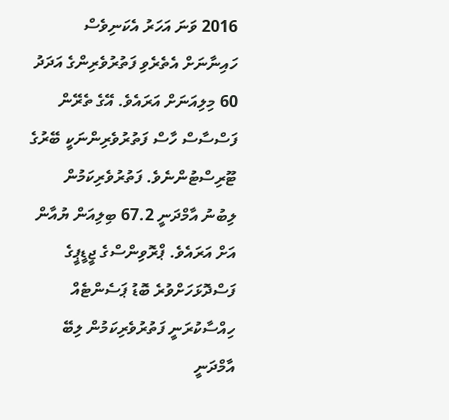2016 ވަނަ އަހަރު އެކަނިވެސް ހައިނާނަށް އެތެރެވި ފަތުރުވެރިންގެ އަދަދު 60 މިލިއަނަށް އަރައެވެ. އޭގެ ތެރޭން ފަސްސާސް ހާސް ފަތުރުވެރިންނަކީ ބޭރުގެ ޓޫރިސްޓުންނެވެ. ފަތުރުވެރިކަމުން ލިބުނު އާމްދަނީ 67.2 ބިލިއަން ޔުއާން އަށް އަރައެވެ. ޕްރޮވިންސްގެ ޖީޑީޕީގެ ފަސްދޮޅަހަށްވުރެ ބޮޑު ޕަސެންޓެއް ހިއްސާކުރަނީ ފަތުރުވެރިކަމުން ލިބޭ އާމްދަނީ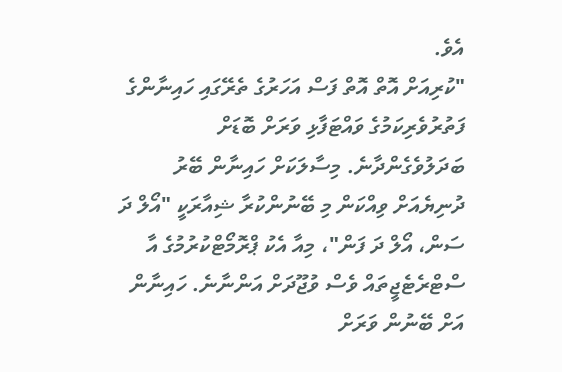އެވެ.
"ކުރިއަށް އޮތް އޮތް ފަސް އަހަރުގެ ތެރޭގައި ހައިނާންގެ ފަތުރުވެރިކަމުގެ ވައްޓަފާޅި ވަރަށް ބޮޑަށް ބަދަލުވެގެންދާނެ. މިސާލަކަށް ހައިނާން ބޭރު ދުނިޔެއަށް ވިއްކަން މި ބޭނުންކުރާ ޝިއާރަކީ "އޯލް ދަ ސަން، އޯލް ދަ ފަން"، މިއާ އެކު ޕްރޮމޯޓްކުރުމުގެ އާ ސްޓްރެޓެޖީތައް ވެސް ވުޖޫދަށް އަންނާނެ. ހައިނާން އަށް ބޭނުން ވަރަށް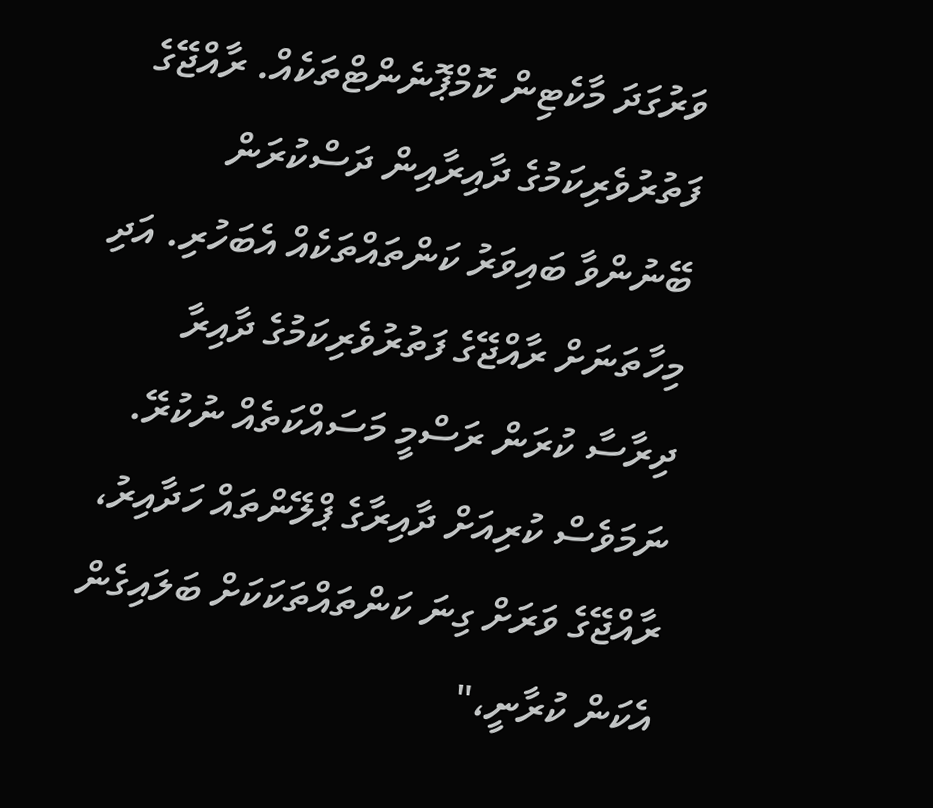ވަރުގަދަ މާކެޓިން ކޮމްޕޮނެންޓްތަކެއް. ރާއްޖޭގެ ފަތުރުވެރިކަމުގެ ދާއިރާއިން ދަސްކުރަން ބޭނުންވާ ބައިވަރު ކަންތައްތަކެއް އެބަހުރި. އަދި މިހާތަނަށް ރާއްޖޭގެ ފަތުރުވެރިކަމުގެ ދާއިރާ ދިރާސާ ކުރަން ރަސްމީ މަސައްކަތެއް ނުކުރޭ. ނަމަވެސް ކުރިއަށް ދާއިރާގެ ޕްލޭންތައް ހަދާއިރު، ރާއްޖޭގެ ވަރަށް ގިނަ ކަންތައްތަކަކަށް ބަލައިގެން އެކަން ކުރާނީ،"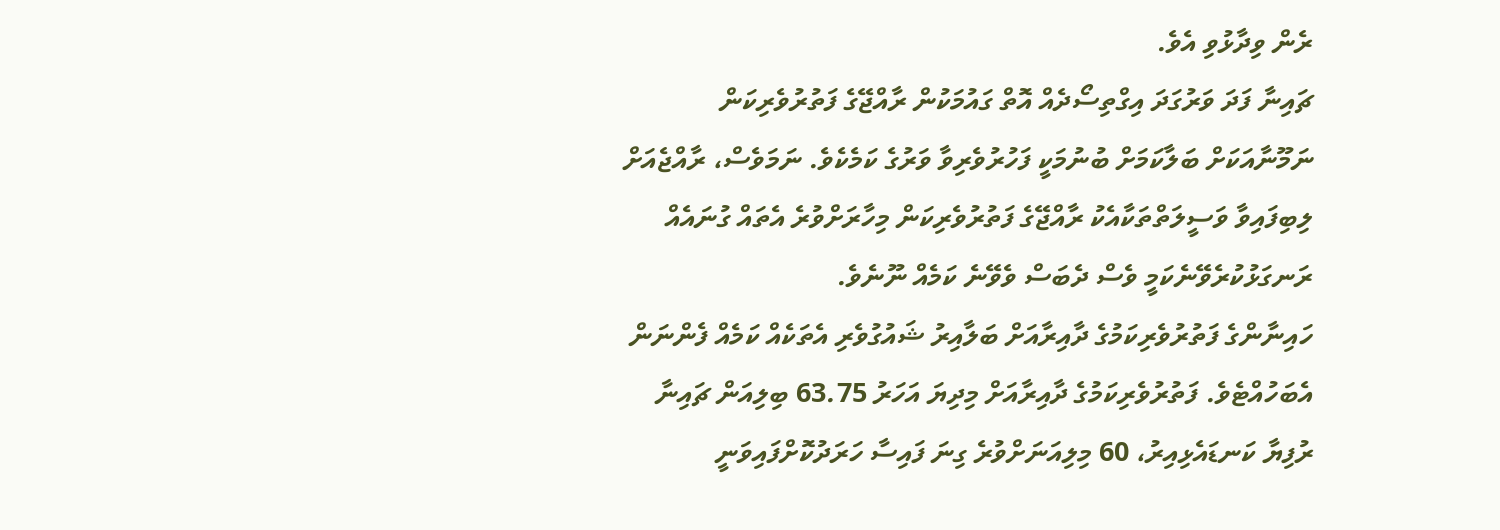ރެން ވިދާޅުވި އެވެ.
ޗައިނާ ފަދަ ވަރުގަދަ އިގްތިސޯދެއް އޮތް ގައުމަކުން ރާއްޖޭގެ ފަތުރުވެރިކަން ނަމޫނާއަކަށް ބަލާކަމަށް ބުނުމަކީ ފަހުރުވެރިވާ ވަރުގެ ކަމެކެވެ. ނަމަވެސް، ރާއްޖެއަށް ލިބިފައިވާ ވަސީލަތްތަކާއެކު ރާއްޖޭގެ ފަތުރުވެރިކަން މިހާރަށްވުރެ އެތައް ގުނައެއް ރަނގަޅުކުރެވޭނެކަމީ ވެސް ދެބަސް ވެވޭނެ ކަމެއް ނޫނެވެ.
ހައިނާންގެ ފަތުރުވެރިކަމުގެ ދާއިރާއަށް ބަލާއިރު ޝައުގުވެރި އެތަކެއް ކަމެއް ފެންނަން އެބަހުއްޓެވެ. ފަތުރުވެރިކަމުގެ ދާއިރާއަށް މިދިޔަ އަހަރު 63.75 ބިލިއަން ޗައިނާ ރުފިޔާ ކަނޑައެޅިއިރު، 60 މިލިއަނަށްވުރެ ގިނަ ފައިސާ ހަރަދުކޮށްފައިވަނީ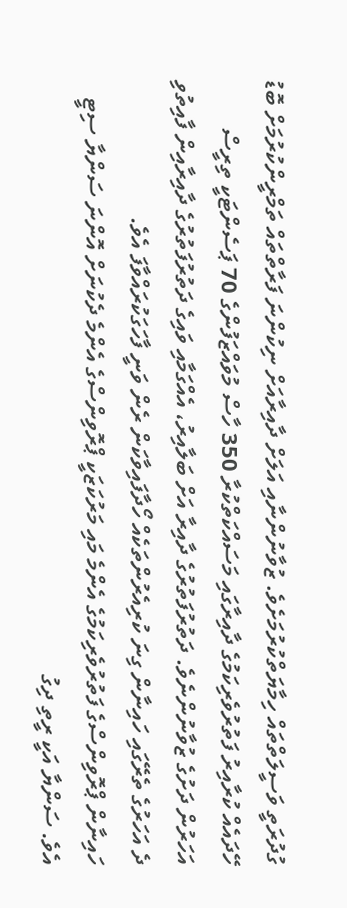ގުދުރަތީ ވަސީލަތްތައް ހިމާޔަތްކުރުމަށެވެ. ޒުވާނުންނާއި އަލަށް ދާއިރާއަށް ނިކުންނަ ފަރާތްތައް ތަމްރީންކުރުމަށް ބޮޑު ހޭދައެއް ކުރާއިރު ފަތުރުވެރިކަމުގެ ދާއިރާގައި މަސައްކަތްކުރާ 350 ހާސް މުވައްޒަފުންގެ 70 ޕަސެންޓަކީ ތިރީސް އަހަރުން ދަށުގެ ޒުވާނުންނެވެ. ދަތުރުފަތުރުގެ ދާއިރާ އަށް ބަލާއިރު، އެއްގަމާއި ވައިގެ ދަތުރުފަތުރުގެ ދާއިރާއިން ފާއިތުވި ދެ އަހަރުގެ ތެރޭގައި ހައިނާން ގިނަ ކުރިއެރުންތަކެއް ހޯދާފައިވާކަން ރެން ވަނީ ފާހަގަކުރައްވާފަ އެވެ.
ހައިނާން ޕްރޮވިންސްގެ ފަތުރުވެރިކަމުގެ އެންމެ މައި މަރުކަޒަކީ ޕްރޮވިންސްގެ އެންމެ ދެކުނަށް އޮންނަ ސަންޔާ ސިޓީ އެވެ. ސަންޔާ އަކީ ރީތި ދިގު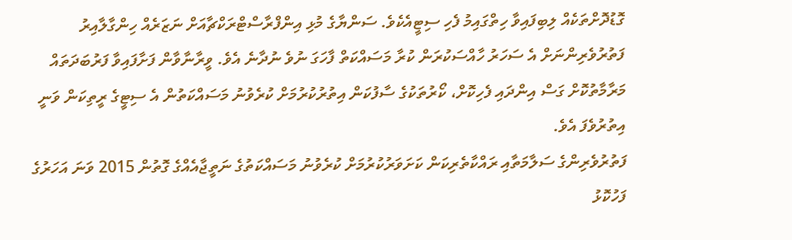ގޮޑުދޮށްތަކެއް ލިބިފައިވާ ހިތްގައިމު ފެހި ސިޓީއެކެވެ. ސަންޔާގެ މުޅި އިންފްރާސްޓްރަކްޗާއަށް ނަޒަރެއް ހިންގާލާއިރު ފަތުރުވެރިންނަށް އެ ސަހަރު ހާއްސަކުރަން ކުރާ މަސައްކަތް ފާހަގަ ނުވެ ނުދާނެ އެވެ. ވީރާނާވާން ފަށާފައިވާ ފަރުބަދަތައް މަރާމާތުކޮށް ގަސް އިންދައި ފެހިކޮށް، ކޯރުތަކުގެ ސާފުކަން އިތުރުކުރުމަށް ކުރެވުނު މަސައްކަތުން އެ ސިޓީގެ ރީތިކަން ވަނީ އިތުރުވެފަ އެވެ.
ފަތުރުވެރިންގެ ސަލާމަތާއި ރައްކާތެރިކަން ކަށަވަރުކުރުމަށް ކުރެވުނު މަސައްކަތުގެ ނަތީޖާއެއްގެ ގޮތުން 2015 ވަނަ އަހަރުގެ ފަހުކޮޅު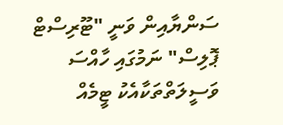ސަންޔާއިން ވަނީ "ޓޫރިސްޓް ޕޮލިސް" ނަމުގައި ހާއްސަ ވަސީލަތްތަކާއެކު ޓީމެއް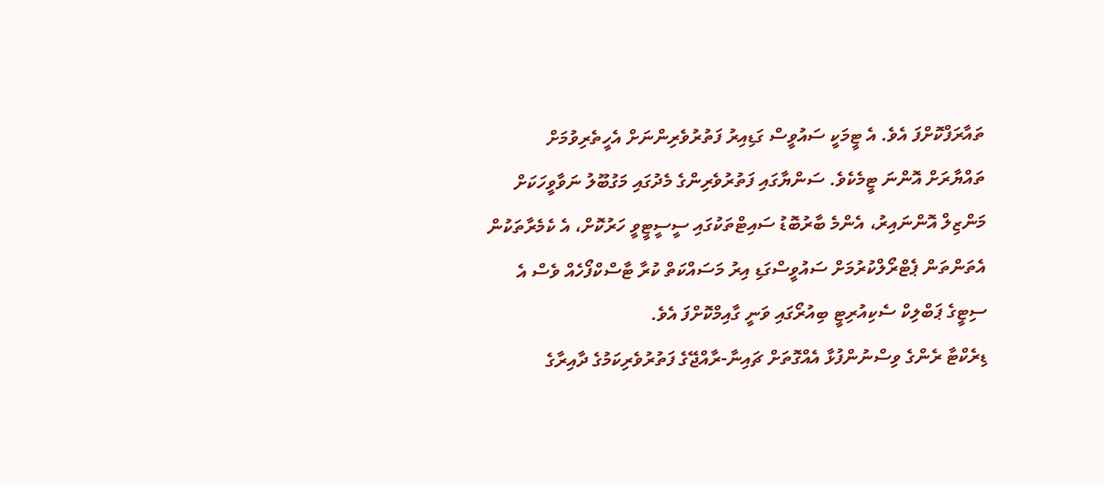ތައާރަފްކޮށްފަ އެވެ. އެ ޓީމަކީ ސައުވީސް ގަޑިއިރު ފަތުރުވެރިންނަށް އެހީތެރިވުމަށް ތައްޔާރަށް އޮންނަ ޓީމެކެވެ. ސަންޔާގައި ފަތުރުވެރިންގެ މެދުގައި މަގުބޫލު ނަވާވީހަކަށް މަންޒިލް އޮންނައިރު، އެންމެ ބާރުބޮޑު ސައިޓްތަކުގައި ސީސީޓީވީ ހަރުކޮށް، އެ ކެމެރާތަކުން އެތަންތަން ޕެޓްރޯލްކުރުމަށް ސައުވީސްގަޑި އިރު މަސައްކަތް ކުރާ ޓާސްކްފޯހެއް ވެސް އެ ސިޓީގެ ޕަބްލިކް ސެކިއުރިޓީ ބިއުރޯގައި ވަނީ ގާއިމްކޮށްފަ އެވެ.
ޑިރެކްޓާ ރެންގެ ވިސްނުންފުޅާ އެއްގޮތަށް ޗައިނާ-ރާއްޖޭގެ ފަތުރުވެރިކަމުގެ ދާއިރާގެ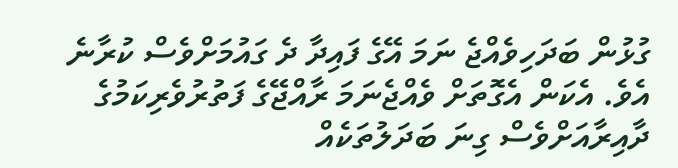ގުޅުން ބަދަހިވެއްޖެ ނަމަ އޭގެ ފައިދާ ދެ ގައުމަށްވެސް ކުރާނެ އެވެ. އެކަން އެގޮތަށް ވެއްޖެނަމަ ރާއްޖޭގެ ފަތުރުވެރިކަމުގެ ދާއިރާއަށްވެސް ގިނަ ބަދަލުތަކެއް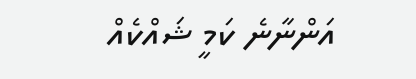އަންނާނެ ކަމީ ޝައްކެއް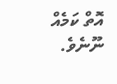އޮތް ކަމެއް ނޫނެވެ.